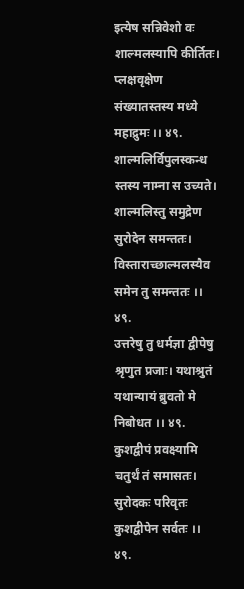इत्येष सन्निवेशो वः शाल्मलस्यापि कीर्तितः। प्लक्षवृक्षेण संख्यातस्तस्य मध्ये महाद्रुमः ।। ४९.
शाल्मलिर्विपुलस्कन्ध स्तस्य नाम्ना स उच्यते। शाल्मलिस्तु समुद्रेण सुरोदेन समन्ततः। विस्ताराच्छाल्मलस्यैव समेन तु समन्ततः ।। ४९.
उत्तरेषु तु धर्मज्ञा द्वीपेषु श्रृणुत प्रजाः। यथाश्रुतं यथान्यायं ब्रुवतो मे निबोधत ।। ४९.
कुशद्वीपं प्रवक्ष्यामि चतुर्थं तं समासतः। सुरोदकः परिवृतः कुशद्वीपेन सर्वतः ।। ४९.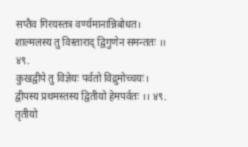सप्तैव गिरयस्तत्र वर्ण्यमानान्निबोधत। शाल्मलस्य तु विस्ताराद् द्विगुणेन समन्ततः ।। ४९.
कुखद्वीपे तु विज्ञेयः पर्वतो विद्रुमोच्चयः। द्वीपस्य प्रथमस्तस्य द्वितीयो हेमपर्वतः ।। ४९.
तृतीयो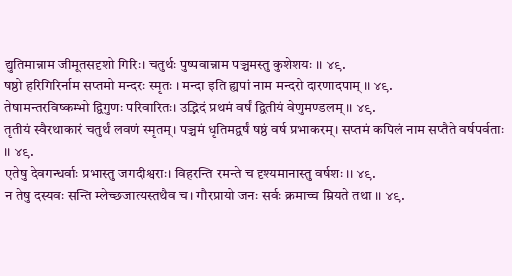द्युतिमान्नाम जीमूतसदृशो गिरिः। चतुर्थः पुष्पवान्नाम पञ्चमस्तु कुशेशयः ।। ४९.
षष्ठो हरिगिरिर्नाम सप्तमो मन्दरः स्मृतः । मन्दा इति ह्यपां नाम मन्दरो दारणादपाम् ।। ४९.
तेषामन्तरविष्कम्भो द्विगुणः परिवारितः। उद्भिदं प्रथमं वर्षं द्वितीयं वेणुमण्डलम् ।। ४९.
तृतीयं स्वैरथाकारं चतुर्थं लवणं स्मृतम्। पञ्चमं धृतिमद्वर्षं षष्ठं वर्ष प्रभाकरम्। सप्तमं कपिलं नाम सप्तैते वर्षपर्वताः ।। ४९.
एतेषु देवगन्धर्वाः प्रभास्तु जगदीश्वराः। विहरन्ति रमन्ते च दृश्यमानास्तु वर्षशः ।। ४९.
न तेषु दस्यवः सन्ति म्लेच्छजात्यस्तथैव च। गौरप्रायो जनः सर्वः क्रमाच्च म्रियते तथा ।। ४९.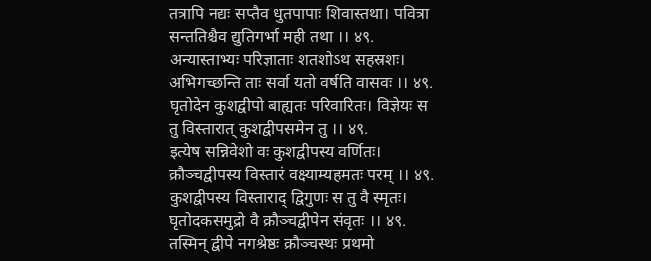तत्रापि नद्यः सप्तैव धुतपापाः शिवास्तथा। पवित्रा सन्ततिश्चैव द्युतिगर्भा मही तथा ।। ४९.
अन्यास्ताभ्यः परिज्ञाताः शतशोऽथ सहस्रशः। अभिगच्छन्ति ताः सर्वा यतो वर्षति वासवः ।। ४९.
घृतोदेन कुशद्वीपो बाह्यतः परिवारितः। विज्ञेयः स तु विस्तारात् कुशद्वीपसमेन तु ।। ४९.
इत्येष सन्निवेशो वः कुशद्वीपस्य वर्णितः। क्रौञ्चद्वीपस्य विस्तारं वक्ष्याम्यहमतः परम् ।। ४९.
कुशद्वीपस्य विस्ताराद् द्विगुणः स तु वै स्मृतः। घृतोदकसमुद्रो वै क्रौञ्चद्वीपेन संवृतः ।। ४९.
तस्मिन् द्वीपे नगश्रेष्ठः क्रौञ्चस्थः प्रथमो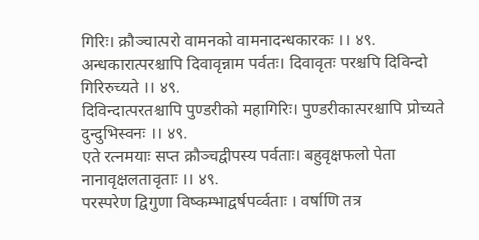गिरिः। क्रौञ्चात्परो वामनको वामनादन्धकारकः ।। ४९.
अन्धकारात्परश्चापि दिवावृन्नाम पर्वतः। दिवावृतः परश्चपि दिविन्दो गिरिरुच्यते ।। ४९.
दिविन्दात्परतश्चापि पुण्डरीको महागिरिः। पुण्डरीकात्परश्चापि प्रोच्यते दुन्दुभिस्वनः ।। ४९.
एते रत्नमयाः सप्त क्रौञ्चद्वीपस्य पर्वताः। बहुवृक्षफलो पेता नानावृक्षलतावृताः ।। ४९.
परस्परेण द्विगुणा विष्कम्भाद्वर्षपर्व्वताः । वर्षाणि तत्र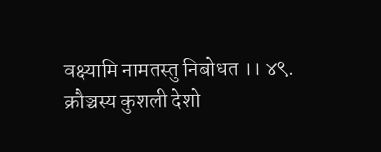वक्ष्यामि नामतस्तु निबोधत ।। ४९.
क्रौञ्चस्य कुशली देशो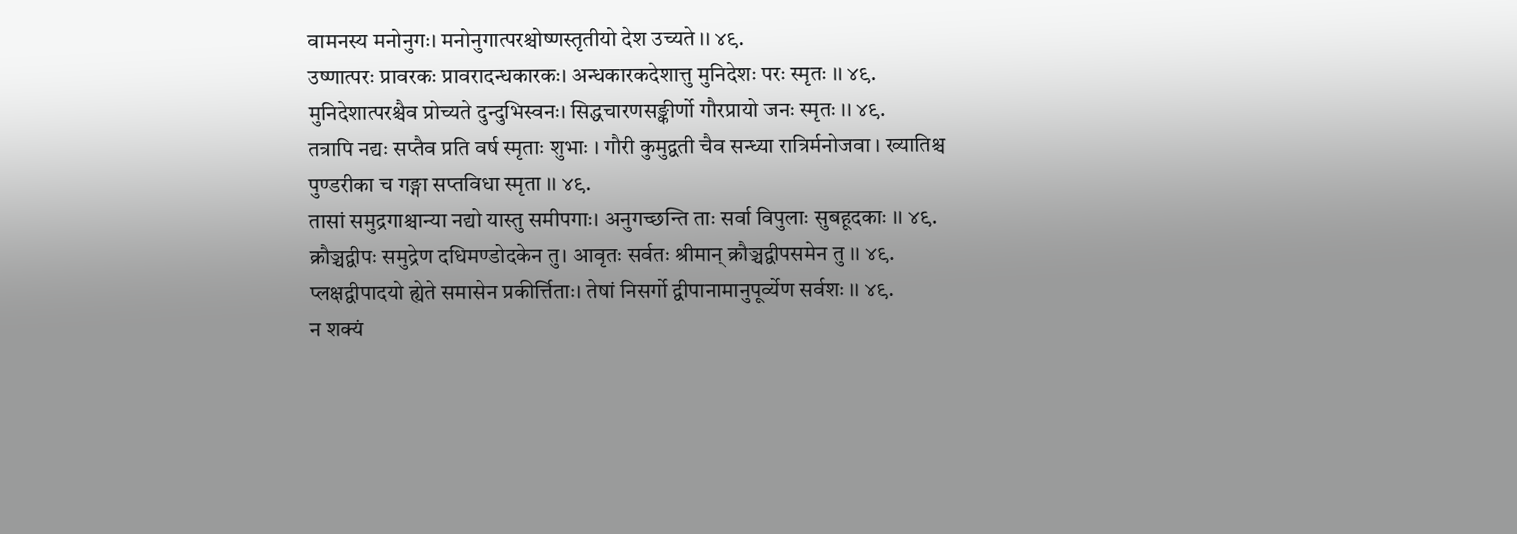वामनस्य मनोनुगः। मनोनुगात्परश्चोष्णस्तृतीयो देश उच्यते ।। ४९.
उष्णात्परः प्रावरकः प्रावरादन्धकारकः। अन्धकारकदेशात्तु मुनिदेशः परः स्मृतः ।। ४९.
मुनिदेशात्परश्चैव प्रोच्यते दुन्दुभिस्वनः। सिद्धचारणसङ्कीर्णो गौरप्रायो जनः स्मृतः ।। ४९.
तत्रापि नद्यः सप्तैव प्रति वर्ष स्मृताः शुभाः । गौरी कुमुद्वती चैव सन्ध्या रात्रिर्मनोजवा । ख्यातिश्च पुण्डरीका च गङ्गा सप्तविधा स्मृता ।। ४९.
तासां समुद्रगाश्चान्या नद्यो यास्तु समीपगाः। अनुगच्छन्ति ताः सर्वा विपुलाः सुबहूदकाः ।। ४९.
क्रौञ्चद्वीपः समुद्रेण दधिमण्डोदकेन तु। आवृतः सर्वतः श्रीमान् क्रौञ्चद्वीपसमेन तु ।। ४९.
प्लक्षद्वीपादयो ह्येते समासेन प्रकीर्त्तिताः। तेषां निसर्गो द्वीपानामानुपूर्व्येण सर्वशः ।। ४९.
न शक्यं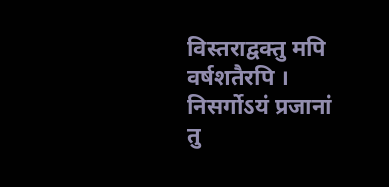विस्तराद्वक्तु मपि वर्षशतैरपि । निसर्गोऽयं प्रजानां तु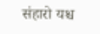संहारो यश्च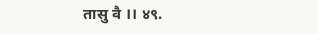तासु वै ।। ४९.